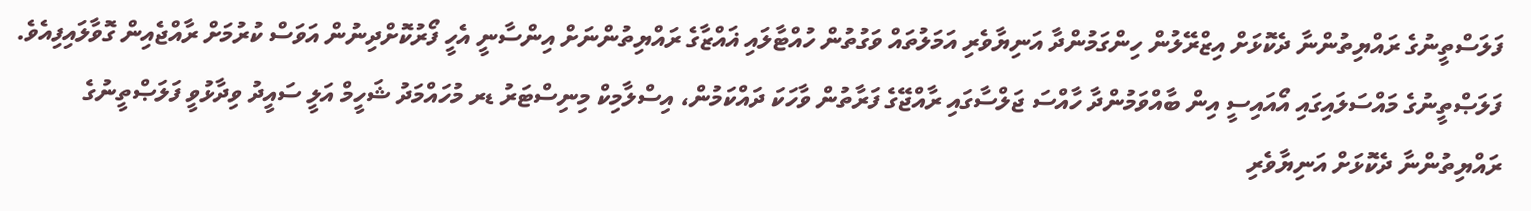ފަލަސްތީނުގެ ރައްޔިތުންނާ ދެކޮޅަށް އިޒްރޭލުން ހިންގަމުންދާ އަނިޔާވެރި އަމަލުތައް ވަގުތުން ހުއްޓާލައި ޣައްޒާގެ ރައްޔިތުންނަށް އިންސާނީ އެހީ ފޯރުކޮށްދިނުން އަވަސް ކުރުމަށް ރާއްޖެއިން ގޮވާލައިފިއެވެ.
ފަލަޞްތީނުގެ މައްސަލައިގައި އޯއައިސީ އިން ބާއްވަމުންދާ ހާއްސަ ޖަލްސާގައި ރާއްޖޭގެ ފަރާތުން ވާހަކަ ދައްކަމުން، އިސްލާމިކް މިނިސްޓަރު ޑރ މުހައްމަދު ޝަހީމް އަލީ ސައީދު ވިދާޅުވީ ފަލަޞްތީނުގެ ރައްޔިތުންނާ ދެކޮޅަށް އަނިޔާވެރި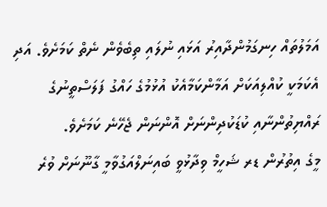އަމަލުތައް ހިނގަމުންދާއިރު އަޅައި ނުލައި ތިބެވެން ނެތް ކަމަށެވެ. އަދި އެކަމަކީ ކުއްލިއަކަށް އަމާންކަމާއެކު އުޅުމުގެ ހައްގު ފަލަސްތީނުގެ ރައްޔިތުންނާއި ކުޑަކުދިންނަށް އޮންނަން ޖެހޭނެ ކަމަށެވެ.
މީގެ އިތުރުން ޑރ ޝަހީމް ވިދާޅުވީ ބައިނަލްއަގުވާމީ ގާނޫނަށް ވުރެ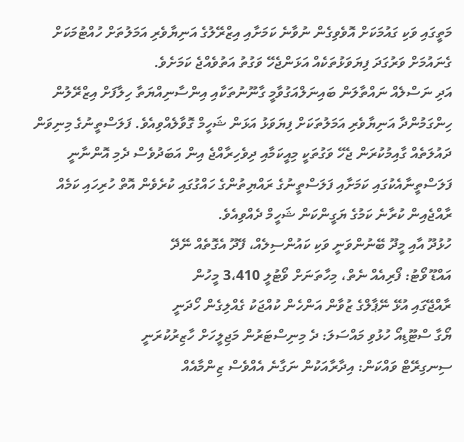މަތީގައި ވަކި ގައުމަކަށް އޮވެވިގެން ނުވާނެ ކަމަށާއި އިޒްރޭލުގެ އަނިޔާވެރި އަމަލުތަށް ހުއްޓުމަކަށް ގެނައުމަށް ވަރުގަދަ ފިޔަވަޅުތަކެއް އަޅަންޖެހޭ ވަގުތު އަތުވެއްޖެ ކަމަށެވެ.
އަދި ނަސްލެއް ނައްތާލަން ބައިނަލްއަގުވާމީ ގާނޫނުތަކާއި އިންސާނިއްޔަތާ ހިލާފަށް އިޒްރޭލުން ހިންގަމުންދާ އަނިޔާވެރި އަމަލުތަކަށް ފިޔަވަޅު އަޅަން ޝަހީމް ގޮވާލެއްވިއެވެ. ފަލަސްތީނުގެ މިނިވަން ދައުލަތެއް ގާއިމުކުރަން ޖެހޭ ވަގުތަކީ މިއީކަމާއި ދިވެހިރާއްޖެ އިން އަބަދުވެސް ދެމި އޮންނާނީ ފަލަސްތީނާއެކުގައި ކަމަށާއި ފަލަސްތީނުގެ ރައްޔިތުންގެ ހައްގުގައި ކުރެވެން އޮތް ހުރިހައި ކަމެއް ރާއްޖެއިން ކުރާނެ ކަމުގެ ޔަގީންކަން ޝަހީމް ދެއްވިއެވެ.
ހުޅުދޫ އާއި މީދޫ ބޭނުންވަނީ ވަކި ކައުންސިލެއް، ފޭދޫ އެގޮތެއް ނޭދޭ
އައްޑޫ ވޯޓު: ފޯރިއެއް ނެތް، މިހާތަނަށް ވޯޓުލީ 3،410 މީހުން
ރާއްޖޭގައި އުޅޭ ނޭޕާލްގެ ޒުވާން އަންހެން ކުއްޖަކު ގެއްލިގެން ހޯދަނީ
ޔޯގާ ސްޓޫޑިއޯ ހުޅުވި މައްސަލަ: ދެ މިނިސްޓަރުން މަޖިލީހަށް ހާޒިރުކުރަނީ
ސިނގިރޭޓް ވައްކަން: އިދާރާއަކުން ނަގާނެ އެއްވެސް ޒިންމާއެއް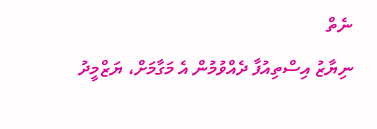ނެތް
ނިޔާޒު އިސްތިއުފާ ދެއްވުމުން އެ މަގާމަށް، ޔަޒްމީދު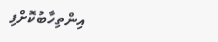އިންތިހާބުކޮށްފި